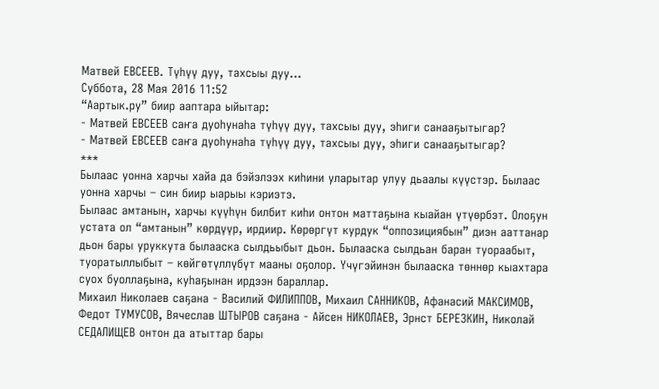Матвей ЕВСЕЕВ. Түһүү дуу, тахсыы дуу…
Суббота, 28 Мая 2016 11:52
“Аартык.ру” биир ааптара ыйытар:
- Матвей ЕВСЕЕВ саҥа дуоһунаһа түһүү дуу, тахсыы дуу, эһиги санааҕытыгар?
- Матвей ЕВСЕЕВ саҥа дуоһунаһа түһүү дуу, тахсыы дуу, эһиги санааҕытыгар?
***
Былаас уонна харчы хайа да бэйэлээх киһини уларытар улуу дьаалы күүстэр. Былаас уонна харчы – син биир ыарыы кэриэтэ.
Былаас амтанын, харчы күүһүн билбит киһи онтон маттаҕына кыайан үтүөрбэт. Олоҕун устата ол “амтанын” көрдүүр, ирдиир. Көрөргүт курдук “оппозициябын” диэн ааттанар дьон бары уруккута былааска сылдьыбыт дьон. Былааска сылдьан баран туораабыт, туоратыллыбыт – көйгөтүллүбүт мааны оҕолор. Үчүгэйинэн былааска төннөр кыахтара суох буоллаҕына, куһаҕынан ирдээн бараллар.
Михаил Николаев саҕана - Василий ФИЛИППОВ, Михаил САННИКОВ, Афанасий МАКСИМОВ, Федот ТУМУСОВ, Вячеслав ШТЫРОВ саҕана - Айсен НИКОЛАЕВ, Эрнст БЕРЕЗКИН, Николай СЕДАЛИЩЕВ онтон да атыттар бары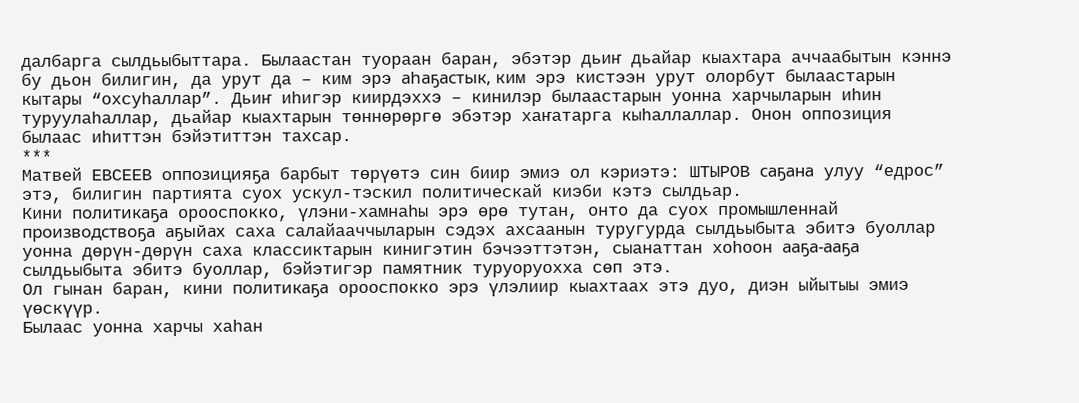далбарга сылдьыбыттара. Былаастан туораан баран, эбэтэр дьиҥ дьайар кыахтара аччаабытын кэннэ бу дьон билигин, да урут да – ким эрэ аһаҕастык, ким эрэ кистээн урут олорбут былаастарын кытары “охсуһаллар”. Дьиҥ иһигэр киирдэххэ – кинилэр былаастарын уонна харчыларын иһин туруулаһаллар, дьайар кыахтарын төннөрөргө эбэтэр хаҥатарга кыһаллаллар. Онон оппозиция былаас иһиттэн бэйэтиттэн тахсар.
***
Матвей ЕВСЕЕВ оппозицияҕа барбыт төрүөтэ син биир эмиэ ол кэриэтэ: ШТЫРОВ саҕана улуу “едрос” этэ, билигин партията суох ускул-тэскил политическай киэби кэтэ сылдьар.
Кини политикаҕа орооспокко, үлэни-хамнаһы эрэ өрө тутан, онто да суох промышленнай производствоҕа аҕыйах саха салайааччыларын сэдэх ахсаанын туругурда сылдьыбыта эбитэ буоллар уонна дөрүн-дөрүн саха классиктарын кинигэтин бэчээттэтэн, сыанаттан хоһоон ааҕа-ааҕа сылдьыбыта эбитэ буоллар, бэйэтигэр памятник туруоруохха сөп этэ.
Ол гынан баран, кини политикаҕа орооспокко эрэ үлэлиир кыахтаах этэ дуо, диэн ыйытыы эмиэ үөскүүр.
Былаас уонна харчы хаһан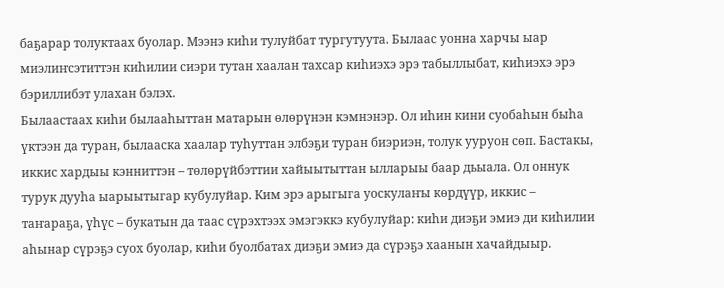баҕарар толуктаах буолар. Мээнэ киһи тулуйбат тургутуута. Былаас уонна харчы ыар миэлиҥсэтиттэн киһилии сиэри тутан хаалан тахсар киһиэхэ эрэ табыллыбат, киһиэхэ эрэ бэриллибэт улахан бэлэх.
Былаастаах киһи былааһыттан матарын өлөрүнэн кэмнэнэр. Ол иһин кини суобаһын быһа үктээн да туран, былааска хаалар туһуттан элбэҕи туран биэриэн, толук ууруон сөп. Бастакы, иккис хардыы кэнниттэн – төлөрүйбэттии хайыытыттан ылларыы баар дьыала. Ол оннук турук дууһа ыарыытыгар кубулуйар. Ким эрэ арыгыга уоскулаҥы көрдүүр, иккис – таҥараҕа, үһүс – букатын да таас сүрэхтээх эмэгэккэ кубулуйар: киһи диэҕи эмиэ ди киһилии аһынар сүрэҕэ суох буолар, киһи буолбатах диэҕи эмиэ да сүрэҕэ хаанын хачайдыыр.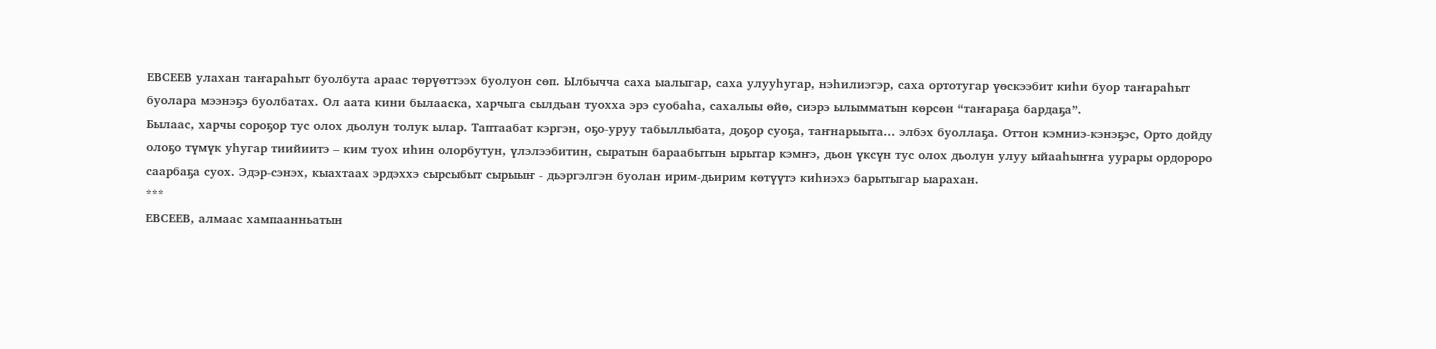ЕВСЕЕВ улахан таҥараһыт буолбута араас төрүөттээх буолуон сөп. Ылбычча саха ыалыгар, саха улууһугар, нэһилиэгэр, саха ортотугар үөскээбит киһи буор таҥараһыт буолара мээнэҕэ буолбатах. Ол аата кини былааска, харчыга сылдьан туохха эрэ суобаһа, сахалыы өйө, сиэрэ ылымматын көрсөн “таҥараҕа бардаҕа”.
Былаас, харчы сороҕор тус олох дьолун толук ылар. Таптаабат кэргэн, оҕо-уруу табыллыбата, доҕор суоҕа, таҥнарыыта... элбэх буоллаҕа. Оттон кэмниэ-кэнэҕэс, Орто дойду олоҕо түмүк уһугар тиийиитэ – ким туох иһин олорбутун, үлэлээбитин, сыратын бараабытын ырытар кэмҥэ, дьон үксүн тус олох дьолун улуу ыйааһыҥҥа уурары ордороро саарбаҕа суох. Эдэр-сэнэх, кыахтаах эрдэххэ сырсыбыт сырыыҥ - дьэргэлгэн буолан ирим-дьирим көтүүтэ киһиэхэ барытыгар ыарахан.
***
ЕВСЕЕВ, алмаас хампаанньатын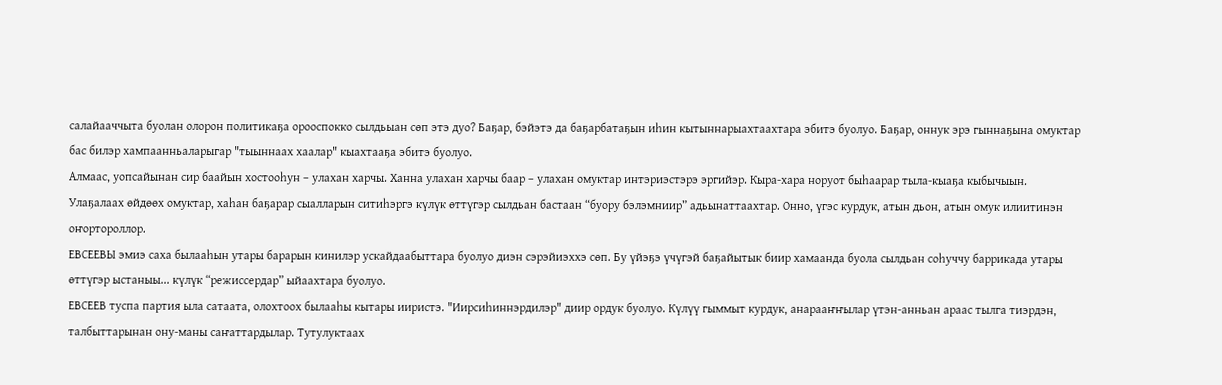салайааччыта буолан олорон политикаҕа орооспокко сылдьыан сөп этэ дуо? Баҕар, бэйэтэ да баҕарбатаҕын иһин кытыннарыахтаахтара эбитэ буолуо. Баҕар, оннук эрэ гыннаҕына омуктар бас билэр хампаанньаларыгар "тыыннаах хаалар" кыахтааҕа эбитэ буолуо.
Алмаас, уопсайынан сир баайын хостооһун – улахан харчы. Ханна улахан харчы баар – улахан омуктар интэриэстэрэ эргийэр. Кыра-хара норуот быһаарар тыла-кыаҕа кыбычыын.
Улаҕалаах өйдөөх омуктар, хаһан баҕарар сыалларын ситиһэргэ күлүк өттүгэр сылдьан бастаан “буору бэлэмниир” адьынаттаахтар. Онно, үгэс курдук, атын дьон, атын омук илиитинэн оҥортороллор.
ЕВСЕЕВЫ эмиэ саха былааһын утары барарын кинилэр ускайдаабыттара буолуо диэн сэрэйиэххэ сөп. Бу үйэҕэ үчүгэй баҕайытык биир хамаанда буола сылдьан соһуччу баррикада утары өттүгэр ыстаныы... күлүк “режиссердар” ыйаахтара буолуо.
ЕВСЕЕВ туспа партия ыла сатаата, олохтоох былааһы кытары ииристэ. "Иирсиһиннэрдилэр" диир ордук буолуо. Күлүү гыммыт курдук, анарааҥҥылар үтэн-анньан араас тылга тиэрдэн, талбыттарынан ону-маны саҥаттардылар. Тутулуктаах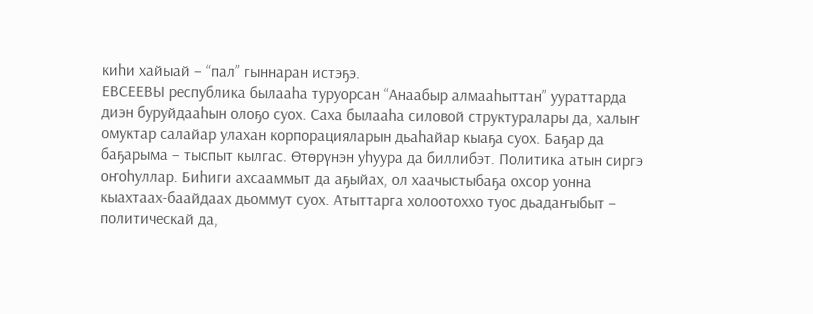киһи хайыай – “пал” гыннаран истэҕэ.
ЕВСЕЕВЫ республика былааһа туруорсан “Анаабыр алмааһыттан” уураттарда диэн буруйдааһын олоҕо суох. Саха былааһа силовой структуралары да, халыҥ омуктар салайар улахан корпорацияларын дьаһайар кыаҕа суох. Баҕар да баҕарыма – тыспыт кылгас. Өтөрүнэн уһуура да биллибэт. Политика атын сиргэ оҥоһуллар. Биһиги ахсааммыт да аҕыйах, ол хаачыстыбаҕа охсор уонна кыахтаах-баайдаах дьоммут суох. Атыттарга холоотоххо туос дьадаҥыбыт – политическай да,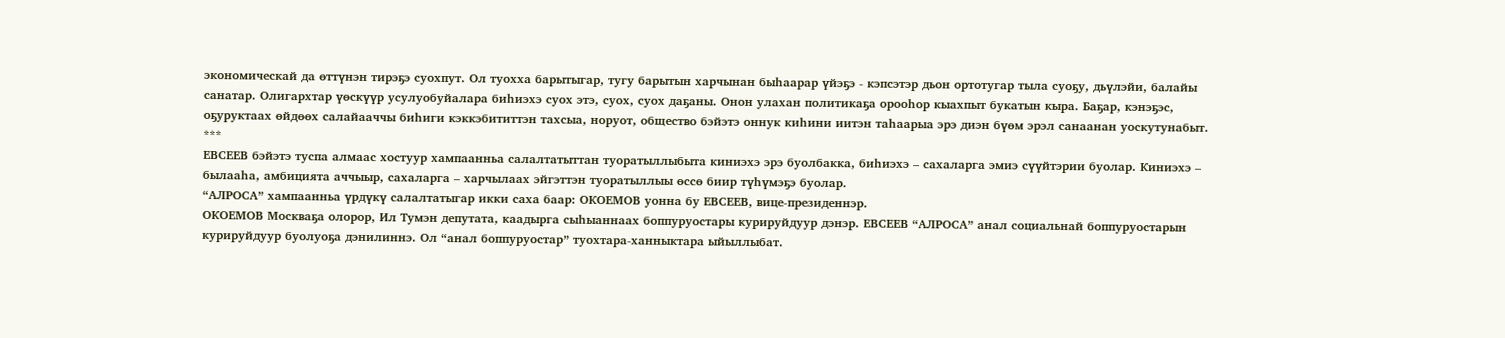экономическай да өттүнэн тирэҕэ суохпут. Ол туохха барытыгар, тугу барытын харчынан быһаарар үйэҕэ - кэпсэтэр дьон ортотугар тыла суоҕу, дьүлэйи, балайы санатар. Олигархтар үөскүүр усулуобуйалара биһиэхэ суох этэ, суох, суох даҕаны. Онон улахан политикаҕа орооһор кыахпыт букатын кыра. Баҕар, кэнэҕэс, оҕуруктаах өйдөөх салайааччы биһиги кэккэбититтэн тахсыа, норуот, общество бэйэтэ оннук киһини иитэн таһаарыа эрэ диэн бүөм эрэл санаанан уоскутунабыт.
***
ЕВСЕЕВ бэйэтэ туспа алмаас хостуур хампаанньа салалтатыттан туоратыллыбыта киниэхэ эрэ буолбакка, биһиэхэ – сахаларга эмиэ сүүйтэрии буолар. Киниэхэ – былааһа, амбицията аччыыр, сахаларга – харчылаах эйгэттэн туоратыллыы өссө биир түһүмэҕэ буолар.
“АЛРОСА” хампаанньа үрдүкү салалтатыгар икки саха баар: ОКОЕМОВ уонна бу ЕВСЕЕВ, вице-президеннэр.
ОКОЕМОВ Москваҕа олорор, Ил Тумэн депутата, каадырга сыһыаннаах боппуруостары курируйдуур дэнэр. ЕВСЕЕВ “АЛРОСА” анал социальнай боппуруостарын курируйдуур буолуоҕа дэнилиннэ. Ол “анал боппуруостар” туохтара-ханныктара ыйыллыбат.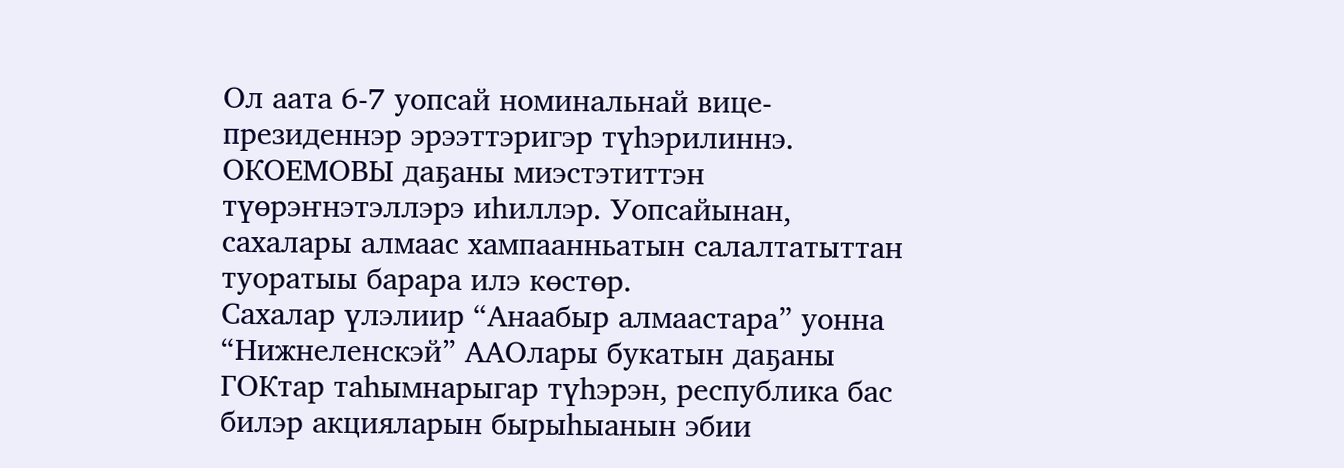Ол аата 6-7 уопсай номинальнай вице-президеннэр эрээттэригэр түһэрилиннэ. ОКОЕМОВЫ даҕаны миэстэтиттэн түөрэҥнэтэллэрэ иһиллэр. Уопсайынан, сахалары алмаас хампаанньатын салалтатыттан туоратыы барара илэ көстөр.
Сахалар үлэлиир “Анаабыр алмаастара” уонна “Нижнеленскэй” ААОлары букатын даҕаны ГОКтар таһымнарыгар түһэрэн, республика бас билэр акцияларын бырыһыанын эбии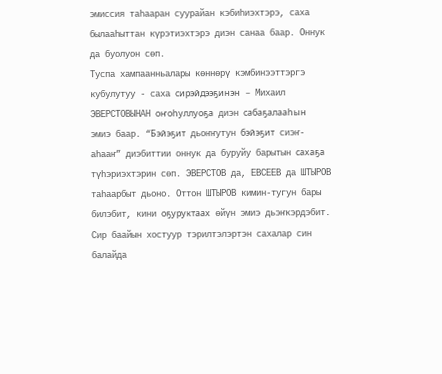эмиссия таһааран суурайан кэбиһиэхтэрэ, саха былааһыттан күрэтиэхтэрэ диэн санаа баар. Оннук да буолуон сөп.
Туспа хампаанньалары көннөрү кэмбинээттэргэ кубулутуу - саха сирэйдээҕинэн – Михаил ЭВЕРСТОВЫНАН оҥоһуллуоҕа диэн сабаҕалааһын эмиэ баар. “Бэйэҕит дьоҥҥутун бэйэҕит сиэҥ-аһааҥ” диэбиттии оннук да буруйу барытын сахаҕа түһэриэхтэрин сөп. ЭВЕРСТОВ да, ЕВСЕЕВ да ШТЫРОВ таһаарбыт дьоно. Оттон ШТЫРОВ кимин-тугун бары билэбит, кини оҕуруктаах өйүн эмиэ дьэҥкэрдэбит.
Сир баайын хостуур тэрилтэлэртэн сахалар син балайда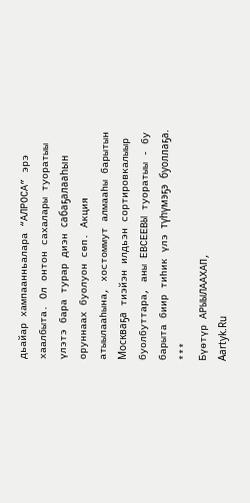дьайар хампаанньалара “АЛРОСА” эрэ хаалбыта. Ол онтон сахалары туоратыы үлэтэ бара турар диэн сабаҕалааһын оруннаах буолуон сөп. Акция атыылааһына, хостоммут алмааһы барытын Москваҕа тиэйэн илдьэн сортировкалыыр буолбуттара, аны ЕВСЕЕВЫ туоратыы - бу барыта биир тиһик үлэ түһүмэҕэ буоллаҕа.
***
Бүөтүр АРЫЫЛААХАП,
Aartyk.Ru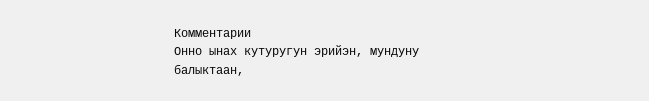Комментарии
Онно ынах кутуругун эрийэн, мундуну балыктаан,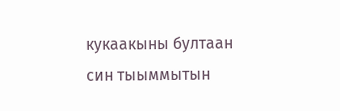кукаакыны бултаан син тыыммытын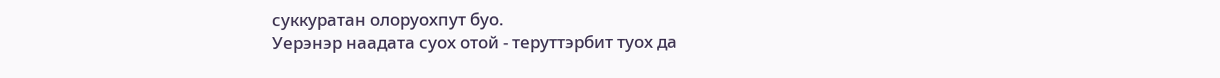суккуратан олоруохпут буо.
Уерэнэр наадата суох отой - теруттэрбит туох да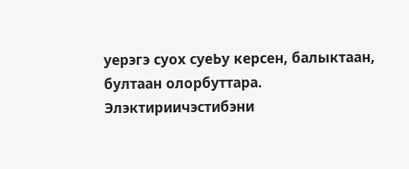уерэгэ суох суеЬу керсен, балыктаан, бултаан олорбуттара.
Элэктириичэстибэни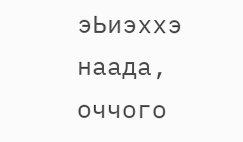эЬиэххэ наада, оччого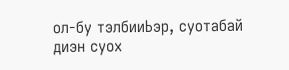ол-бу тэлбииЬэр, суотабай диэн суох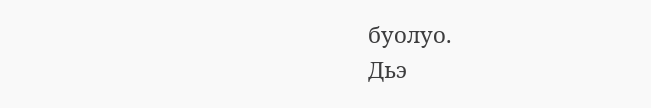буолуо.
Дьэ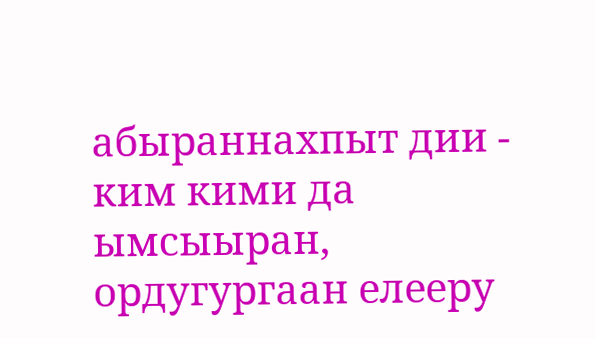абыраннахпыт дии - ким кими да ымсыыран, ордугургаан елееру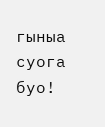гыныа суога буо!